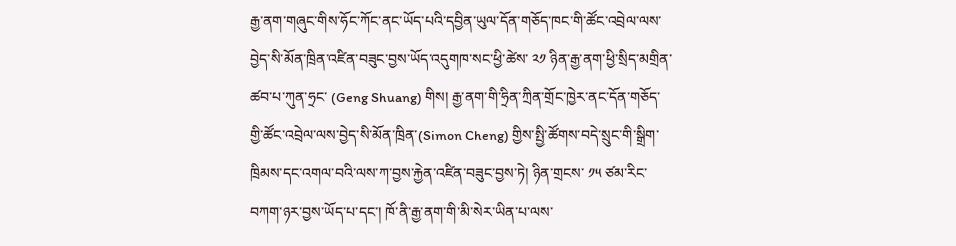རྒྱ་ནག་གཞུང་གིས་ཧོང་ཀོང་ནང་ཡོད་པའི་དབྱིན་ཡུལ་དོན་གཅོད་ཁང་གི་ཚོང་འབྲེལ་ལས་བྱེད་སི་མོན་ཁྲིན་འཛིན་བཟུང་བྱས་ཡོད་འདུགཁ་སང་ཕྱི་ཚེས་ ༢༡ ཉིན་རྒྱ་ནག་ཕྱི་སྲིད་མགྲིན་ཚབ་པ་ཀུན་ཧྲང་ (Geng Shuang) གིས། རྒྱ་ནག་གི་ཧྲིན་ཀྲིན་གྲོང་ཁྱེར་ནང་དོན་གཅོད་གྱི་ཚོང་འབྲེལ་ལས་བྱེད་སི་མོན་ཁྲིན་(Simon Cheng) གྱིས་སྤྱི་ཚོགས་བདེ་སྲུང་གི་སྒྲིག་ཁྲིམས་དང་འགལ་བའི་ལས་ཀ་བྱས་རྐྱེན་འཛིན་བཟུང་བྱས་ཏེ། ཉིན་གྲངས་ ༡༥ ཙམ་རིང་བཀག་ཉར་བྱས་ཡོད་པ་དང་། ཁོ་ནི་རྒྱ་ནག་གི་མི་སེར་ཡིན་པ་ལས་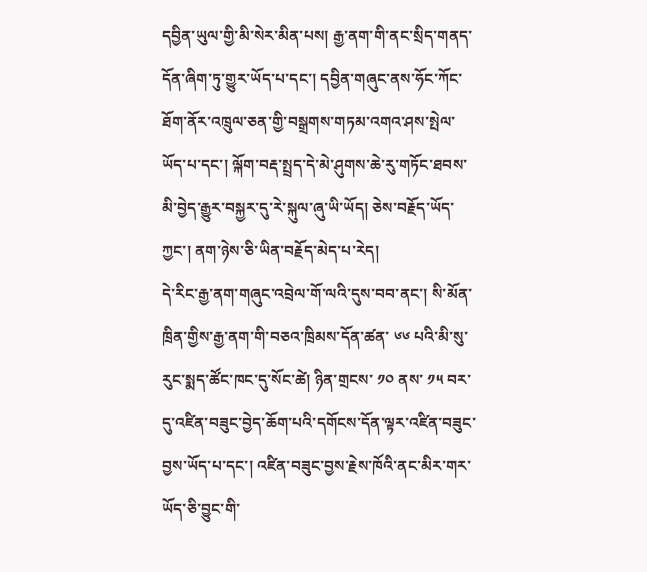དབྱིན་ཡུལ་གྱི་མི་སེར་མིན་པས། རྒྱ་ནག་གི་ནང་སྲིད་གནད་དོན་ཞིག་ཏུ་གྱུར་ཡོད་པ་དང་། དབྱིན་གཞུང་ནས་ཧོང་ཀོང་ཐོག་ནོར་འཁྲུལ་ཅན་གྱི་བསྒྲགས་གཏམ་འགའ་ཤས་སྤེལ་ཡོད་པ་དང་། ལྐོག་བརྡ་སྤྲད་དེ་མེ་ཤུགས་ཆེ་རུ་གཏོང་ཐབས་མི་བྱེད་རྒྱུར་བསྐྱར་དུ་རེ་སྐུལ་ཞུ་ཡི་ཡོད། ཅེས་བརྗོད་ཡོད་ཀྱང་། ནག་ཉེས་ཅི་ཡིན་བརྗོད་མེད་པ་རེད།
དེ་རིང་རྒྱ་ནག་གཞུང་འབྲེལ་གོ་ལའི་དུས་བབ་ནང་། སི་མོན་ཁྲིན་གྱིས་རྒྱ་ནག་གི་བཅའ་ཁྲིམས་དོན་ཚན་ ༦༦ པའི་མི་སུ་རུང་སྨད་ཚོང་ཁང་དུ་སོང་ཚེ། ཉིན་གྲངས་ ༡༠ ནས་ ༡༥ བར་དུ་འཛིན་བཟུང་བྱེད་ཆོག་པའི་དགོངས་དོན་ལྟར་འཛིན་བཟུང་བྱས་ཡོད་པ་དང་། འཛིན་བཟུང་བྱས་རྗེས་ཁོའི་ནང་མིར་གར་ཡོད་ཅི་བྱུང་གི་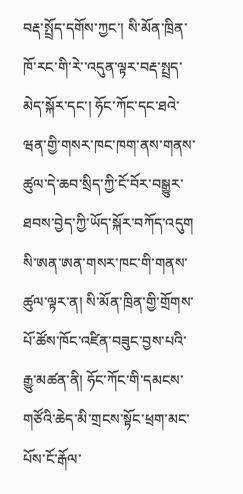བརྡ་སྤྲོད་དགོས་ཀྱང་། སི་མོན་ཁྲིན་ཁོ་རང་གི་རེ་་འདུན་ལྟར་བརྡ་སྤྲད་མེད་སྐོར་དང་། ཧོང་ཀོང་དང་ཐའེ་ཝན་གྱི་གསར་ཁང་ཁག་ནས་གནས་ཚུལ་དེ་ཆབ་སྲིད་ཀྱི་ངོ་བོར་བསྒྱུར་ཐབས་བྱེད་ཀྱི་ཡོད་སྐོར་བཀོད་འདུག
སི་ཨན་ཨན་གསར་ཁང་གི་གནས་ཚུལ་ལྟར་ན། སི་མོན་ཁྲིན་གྱི་གྲོགས་པོ་ཚོས་ཁོང་འཛིན་བཟུང་བྱས་པའི་རྒྱུ་མཚན་ནི། ཧོང་ཀོང་གི་དམངས་གཙོའི་ཆེད་མི་གྲངས་སྟོང་ཕྲག་མང་པོས་ངོ་རྒོལ་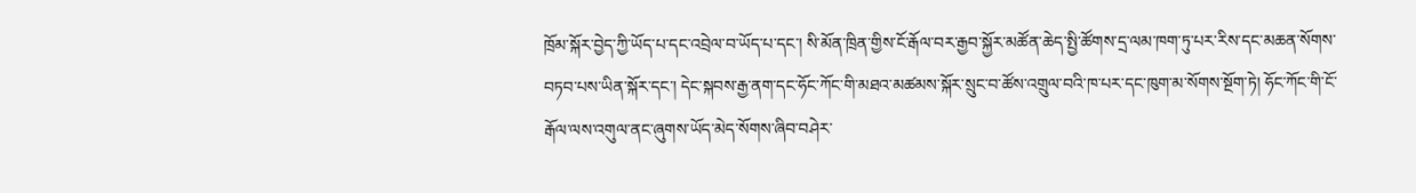ཁྲོམ་སྐོར་བྱེད་ཀྱི་ཡོད་པ་དང་འབྲེལ་བ་ཡོད་པ་དང་། སི་མོན་ཁྲིན་གྱིས་ངོ་རྒོལ་བར་རྒྱབ་སྐྱོར་མཚོན་ཆེད་སྤྱི་ཚོགས་དྲ་ལམ་ཁག་ཏུ་པར་རིས་དང་མཆན་སོགས་བཏབ་པས་ཡིན་སྐོར་དང་། དེང་སྐབས་རྒྱ་ནག་དང་ཧོང་ཀོང་གི་མཐའ་མཚམས་སྐོར་སྲུང་བ་ཚོས་འགྲུལ་བའི་ཁ་པར་དང་ཁུག་མ་སོགས་སྔོག་ཏེ། ཧོང་ཀོང་གི་ངོ་རྒོལ་ལས་འགུལ་ནང་ཞུགས་ཡོད་མེད་སོགས་ཞིབ་བཤེར་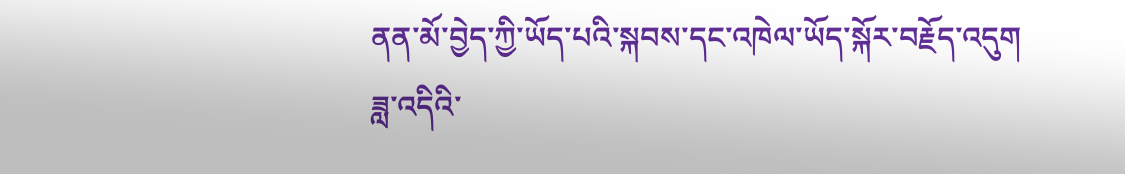ནན་མོ་བྱེད་ཀྱི་ཡོད་པའི་སྐབས་དང་འཁེལ་ཡོད་སྐོར་བརྗོད་འདུག
ཟླ་འདིའི་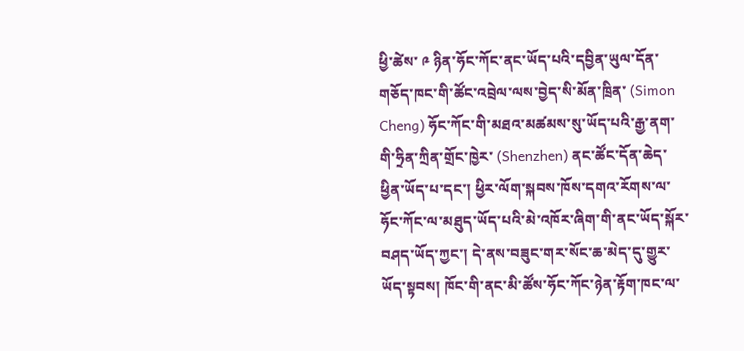ཕྱི་ཚེས་ ༩ ཉིན་ཧོང་ཀོང་ནང་ཡོད་པའི་དབྱིན་ཡུལ་དོན་གཅོད་ཁང་གི་ཚོང་འབྲེལ་ལས་བྱེད་སི་མོན་ཁྲིན་ (Simon Cheng) ཧོང་ཀོང་གི་མཐའ་མཚམས་སུ་ཡོད་པའི་རྒྱ་ནག་གི་ཧྲིན་ཀྲིན་གྲོང་ཁྱེར་ (Shenzhen) ནང་ཚོང་དོན་ཆེད་ཕྱིན་ཡོད་པ་དང་། ཕྱིར་ལོག་སྐབས་ཁོས་དགའ་རོགས་ལ་ཧོང་ཀོང་ལ་མཐུད་ཡོད་པའི་མེ་འཁོར་ཞིག་གི་ནང་ཡོད་སྐོར་བཤད་ཡོད་ཀྱང་། དེ་ནས་བཟུང་གར་སོང་ཆ་མེད་དུ་གྱུར་ཡོད་སྟབས། ཁོང་གི་ནང་མི་ཚོས་ཧོང་ཀོང་ཉེན་རྟོག་ཁང་ལ་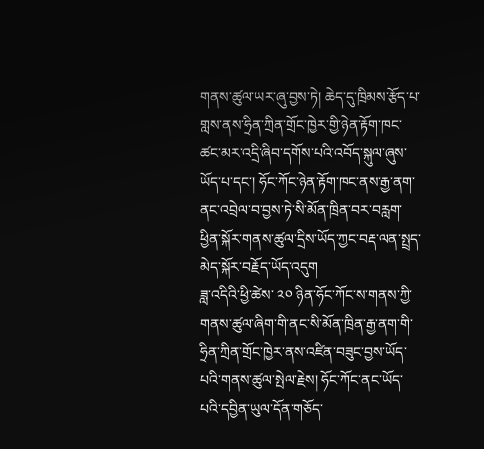གནས་ཚུལ་ཡར་ཞུ་བྱས་ཏེ། ཆེད་དུ་ཁྲིམས་རྩོད་པ་གླས་ནས་ཧྲིན་ཀྲིན་གྲོང་ཁྱེར་གྱི་ཉེན་རྟོག་ཁང་ཚང་མར་འདྲི་ཞིབ་དགོས་པའི་འབོད་སྐུལ་ཞུས་ཡོད་པ་དང་། ཧོང་ཀོང་ཉེན་རྟོག་ཁང་ནས་རྒྱ་ནག་ནང་འབྲེལ་བ་བྱས་ཏེ་སི་མོན་ཁྲིན་བར་བརླག་ཕྱིན་སྐོར་གནས་ཚུལ་དྲིས་ཡོད་ཀྱང་བརྡ་ལན་སྤྲད་མེད་སྐོར་བརྗོད་ཡོད་འདུག
ཟླ་འདིའི་ཕྱི་ཚེས་ ༢༠ ཉིན་ཧོང་ཀོང་ས་གནས་ཀྱི་གནས་ཚུལ་ཞིག་གི་ནང་སི་མོན་ཁྲིན་རྒྱ་ནག་གི་ཧྲིན་ཀྲིན་གྲོང་ཁྱེར་ནས་འཛིན་བཟུང་བྱས་ཡོད་པའི་གནས་ཚུལ་སྤེལ་རྗེས། ཧོང་ཀོང་ནང་ཡོད་པའི་དབྱིན་ཡུལ་དོན་གཅོད་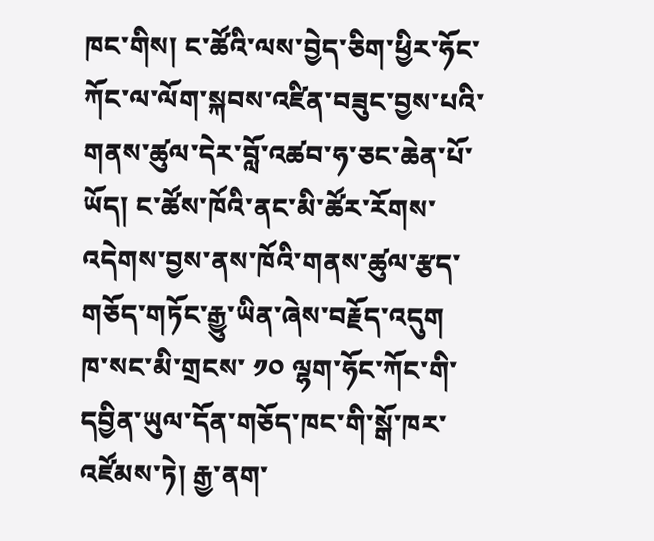ཁང་གིས། ང་ཚོའི་ལས་བྱེད་ཅིག་ཕྱིར་ཧོང་ཀོང་ལ་ལོག་སྐབས་འཛིན་བཟུང་བྱས་པའི་གནས་ཚུལ་དེར་བློ་འཚབ་ཧ་ཅང་ཆེན་པོ་ཡོད། ང་ཚོས་ཁོའི་ནང་མི་ཚོར་རོགས་འདེགས་བྱས་ནས་ཁོའི་གནས་ཚུལ་རྩད་གཅོད་གཏོང་རྒྱུ་ཡིན་ཞེས་བརྗོད་འདུག
ཁ་སང་མི་གྲངས་ ༡༠ ལྷག་ཧོང་ཀོང་གི་དབྱིན་ཡུལ་དོན་གཅོད་ཁང་གི་སྒོ་ཁར་འཛོམས་ཏེ། རྒྱ་ནག་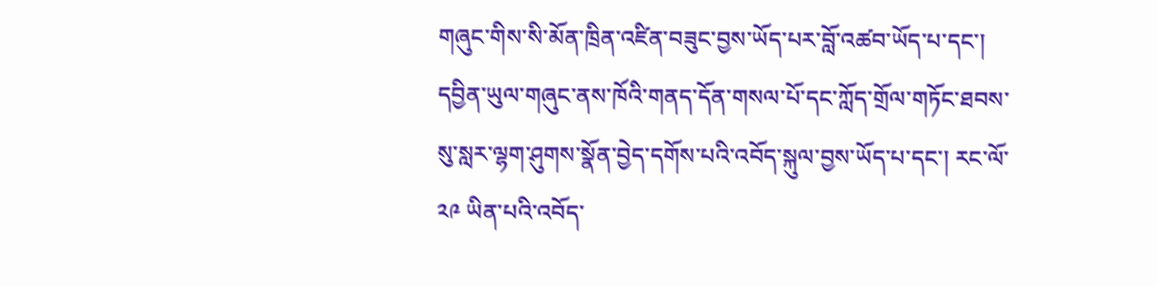གཞུང་གིས་སི་མོན་ཁྲིན་འཛིན་བཟུང་བྱས་ཡོད་པར་བློ་འཚབ་ཡོད་པ་དང་། དབྱིན་ཡུལ་གཞུང་ནས་ཁོའི་གནད་དོན་གསལ་པོ་དང་ཀློད་གྲོལ་གཏོང་ཐབས་སུ་སླར་ལྷག་ཤུགས་སྣོན་བྱེད་དགོས་པའི་འབོད་སྐུལ་བྱས་ཡོད་པ་དང་། རང་ལོ་ ༢༩ ཡིན་པའི་འབོད་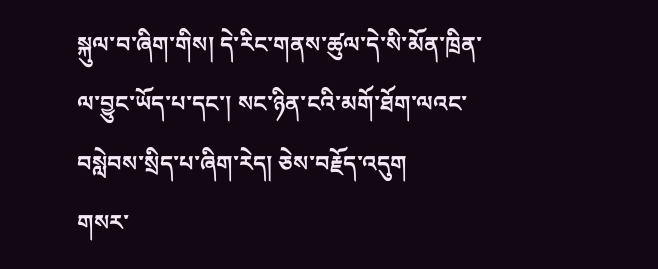སྐུལ་བ་ཞིག་གིས། དེ་རིང་གནས་ཚུལ་དེ་སི་མོན་ཁྲིན་ལ་བྱུང་ཡོད་པ་དང་། སང་ཉིན་ངའི་མགོ་ཐོག་ལའང་བསླེབས་སྲིད་པ་ཞིག་རེད། ཅེས་བརྗོད་འདུག
གསར་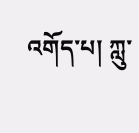འགོད་པ། ཀླུ་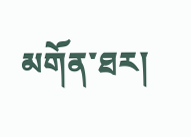མགོན་ཐར།